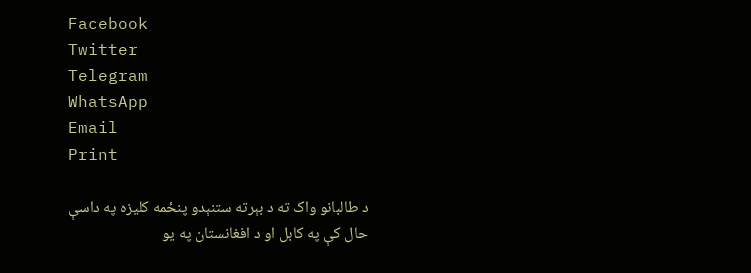Facebook
Twitter
Telegram
WhatsApp
Email
Print

د طالبانو واک ته د بېرته ستنېدو پنځمه کلیزه په داسې حال کې په کابل او د افغانستان په یو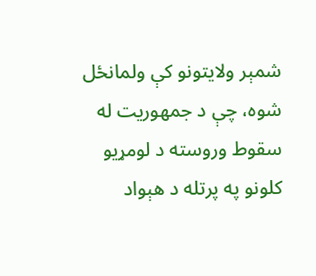شمېر ولایتونو کې ولمانځل شوه، چې د جمهوریت له سقوط وروسته د لومړیو کلونو په پرتله د هېواد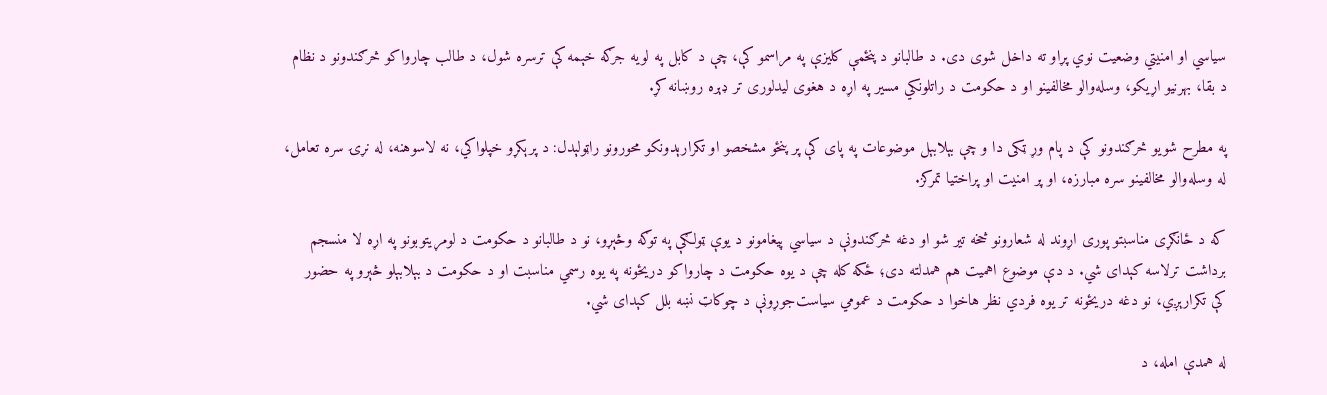سیاسي او امنیتي وضعیت نوي پړاو ته داخل شوی دی. د طالبانو د پنځمې کلیزې په مراسمو کې، چې د کابل په لویه جرګه خېمه کې ترسره شول، د طالب چارواکو څرګندونو د نظام د بقا، بهرنیو اړیکو، وسله‌والو مخالفینو او د حکومت د راتلونکي مسیر په اړه د هغوی لیدلوری تر ډېره روښانه کړ.

په مطرح شویو څرګندونو کې د پام وړ ټکی دا و چې بېلابېل موضوعات په پای کې پر پنځو مشخصو او تکرارېدونکو محورونو راټولېدل: د پرېکړو خپلواکي، نه لاسوهنه، له نړۍ سره تعامل، له وسله‌والو مخالفینو سره مبارزه، او پر امنیت او پراختیا تمرکز.

که د ځانګړی مناسبتو پوری اړوند له شعارونو څخه تیر شو او دغه څرګندونې د سیاسي پیغامونو د یوې ټولګې په توګه وڅېړو، نو د طالبانو د حکومت د لومړیتوبونو په اړه لا منسجم برداشت ترلاسه کېدای شي. د دې موضوع اهمیت هم همدلته دی؛ ځکه کله چې د یوه حکومت د چارواکو دریځونه په یوه رسمي مناسبت او د حکومت د بېلابېلو څېرو په حضور کې تکرارېږي، نو دغه دریځونه تر یوه فردي نظر هاخوا د حکومت د عمومي سیاست‌جوړونې د چوکاټ نښه بلل کېدای شي.

له همدې امله، د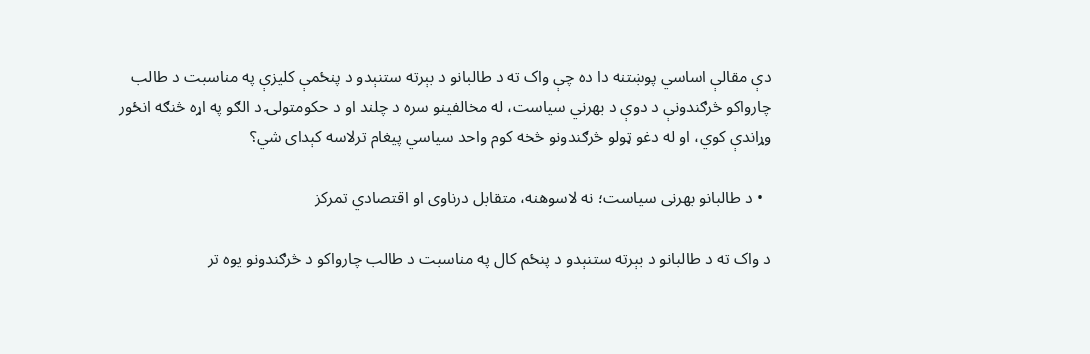دې مقالې اساسي پوښتنه دا ده چې واک ته د طالبانو د بېرته ستنېدو د پنځمې کلیزې په مناسبت د طالب چارواکو څرګندونې د دوې د بهرني سیاست، له مخالفینو سره د چلند او د حکومتولۍ د الګو په اړه څنګه انځور وړاندې کوي، او له دغو ټولو څرګندونو څخه کوم واحد سیاسي پیغام ترلاسه کېدای شي؟

  • د طالبانو بهرنی سیاست؛ نه لاسوهنه، متقابل درناوی او اقتصادي تمرکز

د واک ته د طالبانو د بېرته ستنېدو د پنځم کال په مناسبت د طالب چارواکو د څرګندونو یوه تر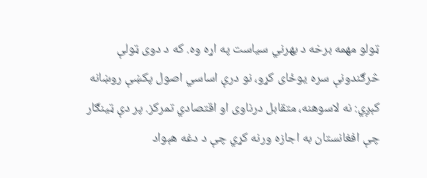ټولو مهمه برخه د بهرني سیاست په اړه وه. که د دوی ټولې څرګندونې سره یوځای کړو، نو درې اساسي اصول پکښې روښانه کېږي: نه لاسوهنه، متقابل درناوی او اقتصادي تمرکز. پر دې ټینګار چې افغانستان به اجازه ورنه کړي چې د دغه هېواد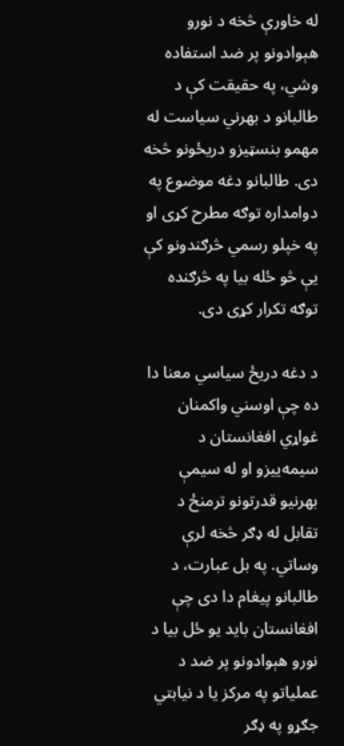له خاورې څخه د نورو هېوادونو پر ضد استفاده وشي، په حقیقت کې د طالبانو د بهرني سیاست له مهمو بنسټیزو دریځونو څخه دی. طالبانو دغه موضوع په دوامداره توګه مطرح کړی او په خپلو رسمي څرګندونو کې یې څو ځله بیا په څرګنده توګه تکرار کړی دی.

د دغه دریځ سیاسي معنا دا ده چې اوسني واکمنان غواړي افغانستان د سیمه‌ییزو او له سیمې بهرنیو قدرتونو ترمنځ د تقابل له ډګر څخه لرې وساتي. په بل عبارت، د طالبانو پیغام دا دی چې افغانستان باید یو ځل بیا د نورو هېوادونو پر ضد د عملیاتو په مرکز یا د نیابتي جګړو په ډګر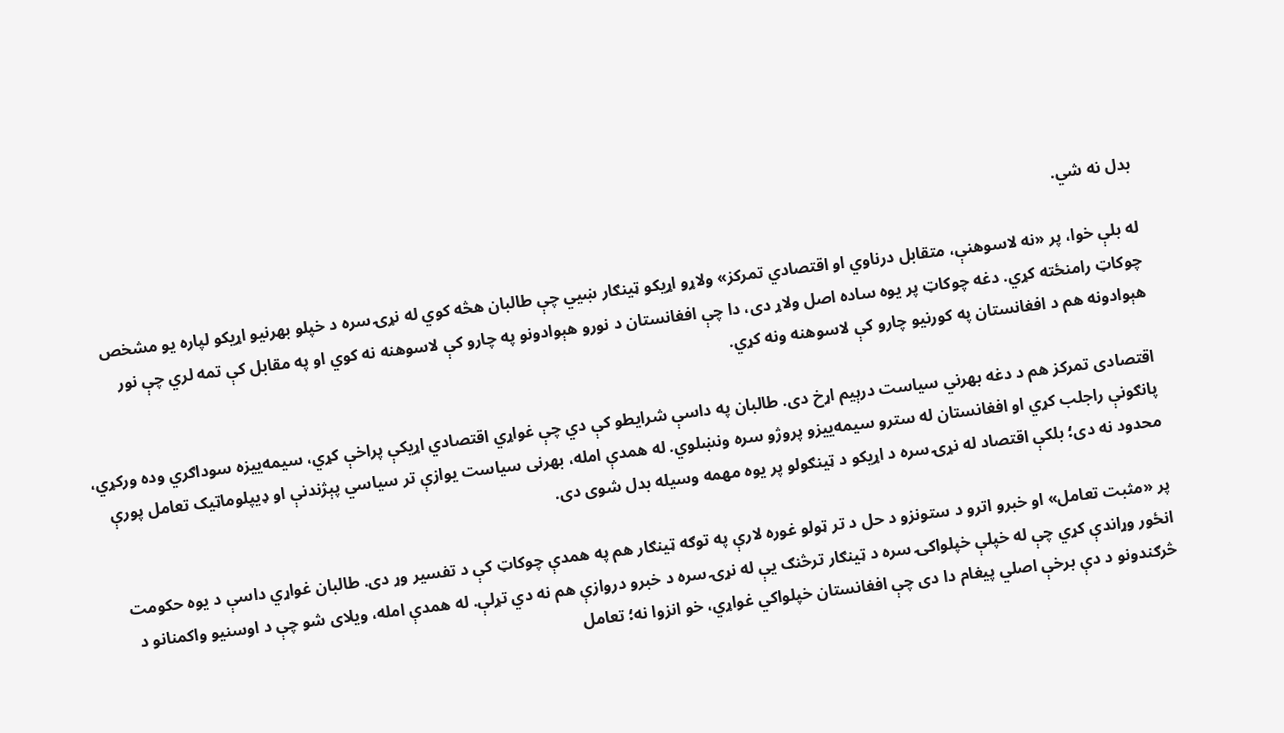بدل نه شي.

له بلې خوا، پر «نه لاسوهنې، متقابل درناوي او اقتصادي تمرکز» ولاړو اړیکو ټینګار ښيي چې طالبان هڅه کوي له نړۍ سره د خپلو بهرنیو اړیکو لپاره یو مشخص چوکاټ رامنځته کړي. دغه چوکاټ پر یوه ساده اصل ولاړ دی، دا چې افغانستان د نورو هېوادونو په چارو کې لاسوهنه نه کوي او په مقابل کې تمه لري چې نور هېوادونه هم د افغانستان په کورنیو چارو کې لاسوهنه ونه کړي.

اقتصادی تمرکز هم د دغه بهرني سیاست درېیم اړخ دی. طالبان په داسې شرایطو کې دي چې غواړي اقتصادي اړیکې پراخې کړي، سیمه‌ییزه سوداګري وده ورکړي، پانګونې راجلب کړي او افغانستان له سترو سیمه‌ییزو پروژو سره ونښلوي. له همدې امله، بهرنی سیاست یوازې تر سیاسي پېژندنې او ډیپلوماټیک تعامل پورې محدود نه دی؛ بلکې اقتصاد له نړۍ سره د اړیکو د ټینګولو پر یوه مهمه وسیله بدل شوی دی.

پر «مثبت تعامل» او خبرو اترو د ستونزو د حل د تر ټولو غوره لارې په توګه ټینګار هم په همدې چوکاټ کې د تفسیر وړ دی. طالبان غواړي داسې د یوه حکومت انځور وړاندې کړي چې له خپلې خپلواکۍ سره د ټینګار ترڅنګ یې له نړۍ سره د خبرو دروازې هم نه دي تړلې. له همدې امله، ویلای شو چې د اوسنیو واکمنانو د څرګندونو د دې برخې اصلي پیغام دا دی چې افغانستان خپلواکي غواړي، خو انزوا نه؛ تعامل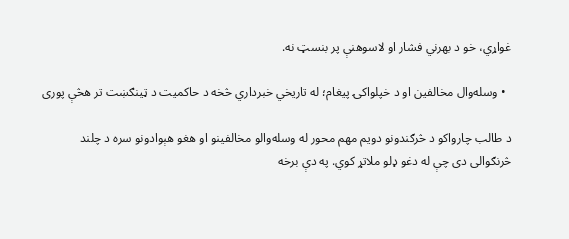غواړي، خو د بهرني فشار او لاسوهنې پر بنسټ نه.

  • وسله‌وال مخالفین او د خپلواکۍ پیغام؛ له تاریخي خبرداري څخه د حاکمیت د ټینګښت تر هڅې پوری

د طالب چارواکو د څرګندونو دویم مهم محور له وسله‌والو مخالفینو او هغو هېوادونو سره د چلند څرنګوالی دی چې له دغو ډلو ملاتړ کوي. په دې برخه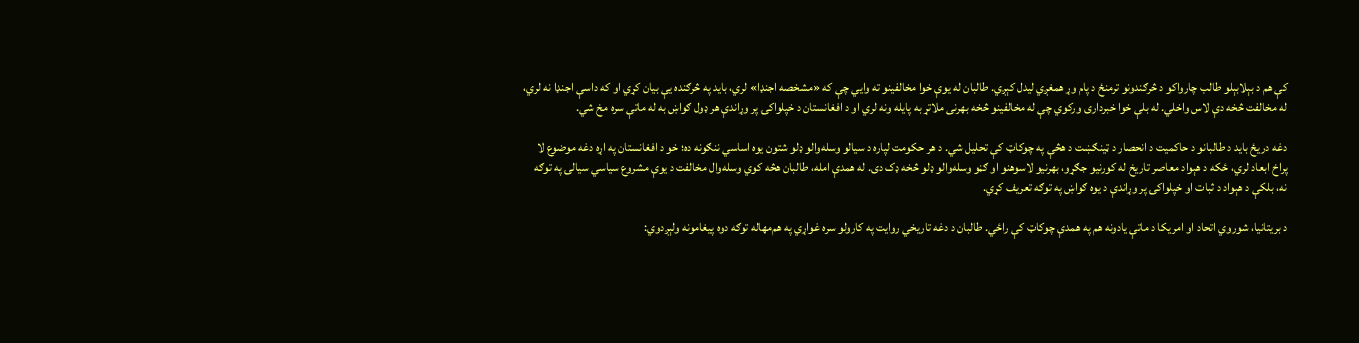کې هم د بېلابېلو طالب چارواکو د څرګندونو ترمنځ د پام وړ همغږي لیدل کېږي. طالبان له یوې خوا مخالفینو ته وايي چې که «مشخصه اجنډا» لري، باید په څرګنده یې بیان کړي او که داسې اجنډا نه لري، له مخالفت څخه دې لاس واخلي. له بلې خوا خبرداری ورکوي چې له مخالفینو څخه بهرنی ملاتړ به پایله ونه لري او د افغانستان د خپلواکۍ پر وړاندې هر ډول ګواښ به له ماتې سره مخ شي.

دغه دریځ باید د طالبانو د حاکمیت د انحصار د ټینګښت د هڅې په چوکاټ کې تحلیل شي. د هر حکومت لپاره د سیالو وسله‌والو ډلو شتون یوه اساسي ننګونه ده؛ خو د افغانستان په اړه دغه موضوع لا پراخ ابعاد لري، ځکه د هېواد معاصر تاریخ له کورنیو جګړو، بهرنیو لاسوهنو او ګڼو وسله‌والو ډلو څخه ډک دی. له همدې امله، طالبان هڅه کوي وسله‌وال مخالفت د یوې مشروع سیاسي سیالۍ په توګه نه، بلکې د هېواد د ثبات او خپلواکۍ پر وړاندې د یوه ګواښ په توګه تعریف کړي.

د بریتانیا، شوروي اتحاد او امریکا د ماتې یادونه هم په همدې چوکاټ کې راځي. طالبان د دغه تاریخي روایت په کارولو سره غواړي په هم‌مهاله توګه دوه پیغامونه ولېږدوي: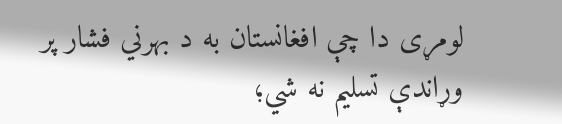لومړی دا چې افغانستان به د بهرني فشار پر وړاندې تسلیم نه شي؛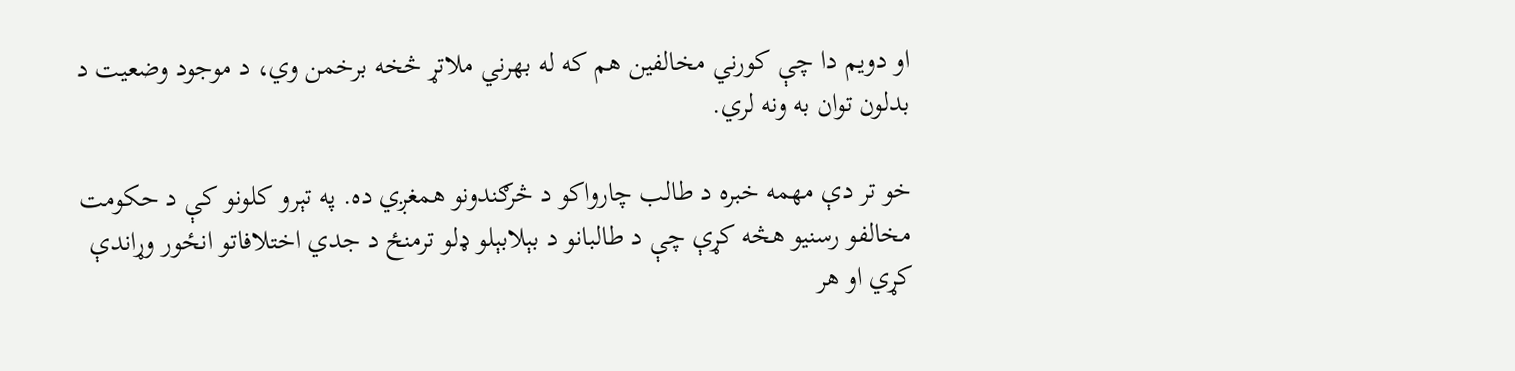او دویم دا چې کورني مخالفین هم که له بهرني ملاتړ څخه برخمن وي، د موجود وضعیت د بدلون توان به ونه لري.

خو تر دې مهمه خبره د طالب چارواکو د څرګندونو همغږي ده. په تېرو کلونو کې د حکومت مخالفو رسنیو هڅه کړې چې د طالبانو د بېلابېلو ډلو ترمنځ د جدي اختلافاتو انځور وړاندې کړي او هر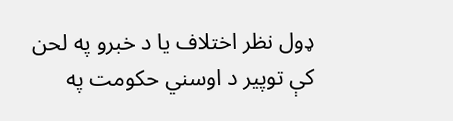ډول نظر اختلاف یا د خبرو په لحن کې توپیر د اوسني حکومت په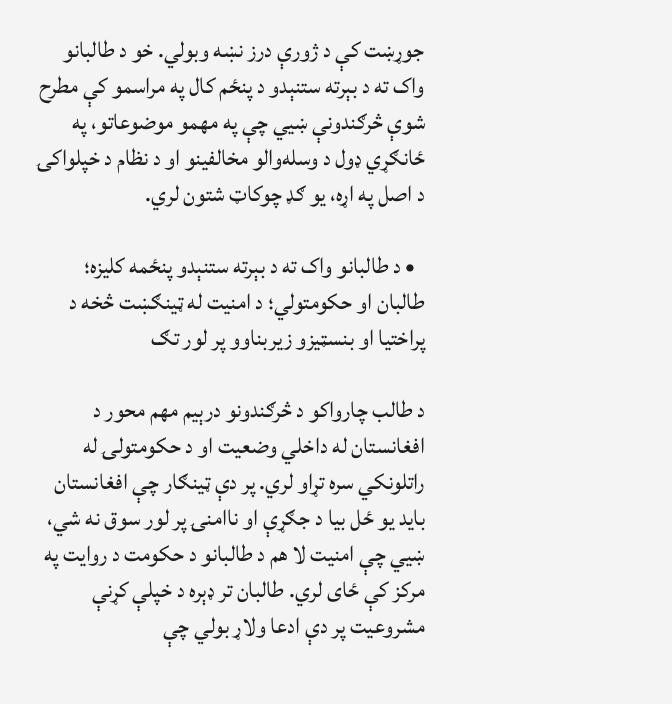جوړښت کې د ژورې درز نښه وبولي. خو د طالبانو واک ته د بېرته ستنېدو د پنځم کال په مراسمو کې مطرح شوې څرګندونې ښيي چې په مهمو موضوعاتو، په ځانګړي ډول د وسله‌والو مخالفینو او د نظام د خپلواکۍ د اصل په اړه، یو ګډ چوکاټ شتون لري.

  • د طالبانو واک ته د بېرته ستنېدو پنځمه کلیزه؛ طالبان او حکومتولي؛ د امنیت له ټینګښت څخه د پراختیا او بنسټیزو زیربناوو پر لور تګ

د طالب چارواکو د څرګندونو درېیم مهم محور د افغانستان له داخلي وضعیت او د حکومتولۍ له راتلونکي سره تړاو لري. پر دې ټینګار چې افغانستان باید یو ځل بیا د جګړې او ناامنۍ پر لور سوق نه شي، ښيي چې امنیت لا هم د طالبانو د حکومت د روایت په مرکز کې ځای لري. طالبان تر ډېره د خپلې کړنې مشروعیت پر دې ادعا ولاړ بولي چې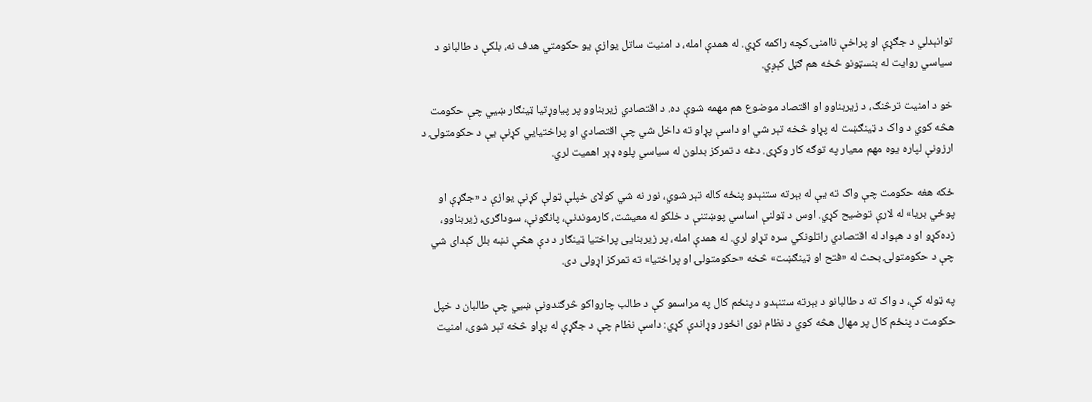توانېدلي د جګړې او پراخې ناامنۍ کچه راکمه کړي. له همدې امله، د امنیت ساتل یوازې یو حکومتي هدف نه، بلکې د طالبانو د سیاسي روایت له بنسټونو څخه هم ګڼل کېږي.

خو د امنیت ترڅنګ، د زیربناوو او اقتصاد موضوع هم مهمه شوې ده. د اقتصادي زیربناوو پر پیاوړتیا ټینګار ښيي چې حکومت هڅه کوي د واک د ټینګښت له پړاو څخه تېر شي او داسې پړاو ته داخل شي چې اقتصادي او پراختیايي کړنې یې د حکومتولۍ د ارزونې لپاره یوه مهم معیار په توګه کار وکړی. دغه د تمرکز بدلون له سیاسي پلوه ډېر اهمیت لري.

ځکه هغه حکومت چې واک ته یې له بېرته ستنېدو پنځه کاله تېر شوي، نور نه شي کولای خپلې ټولې کړنې یوازې د «جګړې او پوځي بریا» له لارې توضیح کړي. اوس د ټولنې اساسي پوښتنې د خلکو له معیشت، کارموندنې، پانګونې، سوداګرۍ، زیربناوو، زده‌کړو او د هېواد له اقتصادي راتلونکي سره تړاو لري. له همدې امله، پر زیربنایی پراختیا ټینګار د دې هڅې نښه بلل کېدای شي چې د حکومتولۍ بحث له «فتح او ټینګښت» څخه «حکومتولۍ او پراختیا» ته تمرکز اړولی دی.

په ټوله کې، د واک ته د طالبانو د بېرته ستنېدو د پنځم کال په مراسمو کې د طالب چارواکو څرګندونې ښيي چې طالبان د خپل حکومت د پنځم کال پر مهال هڅه کوي د نظام نوی انځور وړاندې کړي: داسې نظام چې د جګړې له پړاو څخه تېر شوی، امنیت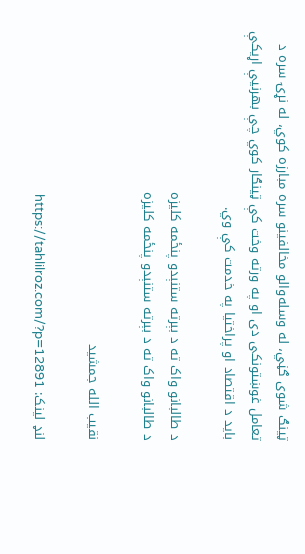ټینګ شوی ګڼي، له وسله‌والو مخالفینو سره مبارزه کوي، له نړۍ سره د تعامل غوښتونکی دی او په ورته وخت کې ټینګار کوي چې بهرنيې اړیکې باید د اقتصاد او پراختیا په خدمت کې وي.

د طالبانو واک ته د بېرته ستنېدو پنځمه کلیزه
د طالبانو واک ته د بېرته ستنېدو پنځمه کلیزه

نقیب الله جمشید

لنډ لینک: https://tahlilroz.com/?p=12891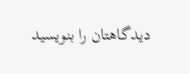دیدگاهتان را بنویسید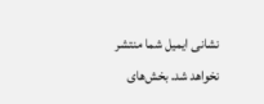نشانی ایمیل شما منتشر نخواهد شد. بخش‌های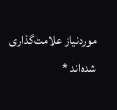موردنیاز علامت‌گذاری شده‌اند *